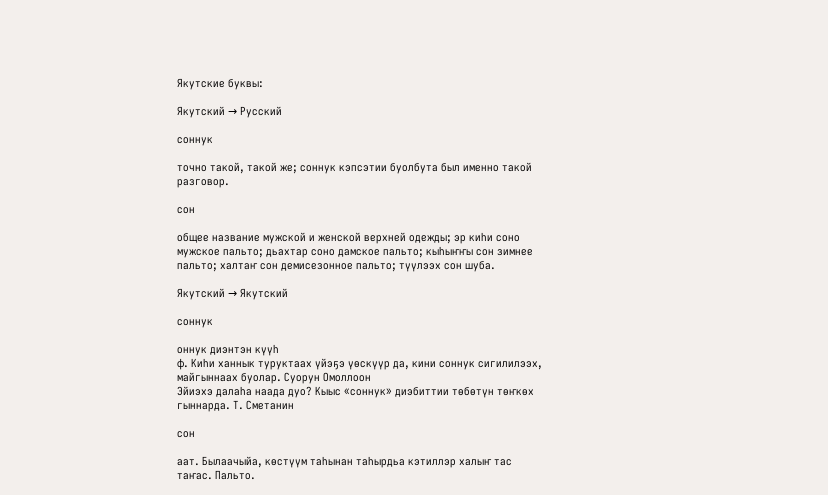Якутские буквы:

Якутский → Русский

соннук

точно такой, такой же; соннук кэпсэтии буолбута был именно такой разговор.

сон

общее название мужской и женской верхней одежды; эр киһи соно мужское пальто; дьахтар соно дамское пальто; кыһыҥҥы сон зимнее пальто; халтаҥ сон демисезонное пальто; түүлээх сон шуба.

Якутский → Якутский

соннук

оннук диэнтэн күүһ
ф. Киһи ханнык туруктаах үйэҕэ үөскүүр да, кини соннук сигилилээх, майгыннаах буолар. Суорун Омоллоон
Эйиэхэ далаһа наада дуо? Кыыс «соннук» диэбиттии төбөтүн төҥкөх гыннарда. Т. Сметанин

сон

аат. Былаачыйа, көстүүм таһынан таһырдьа кэтиллэр халыҥ тас таҥас. Пальто.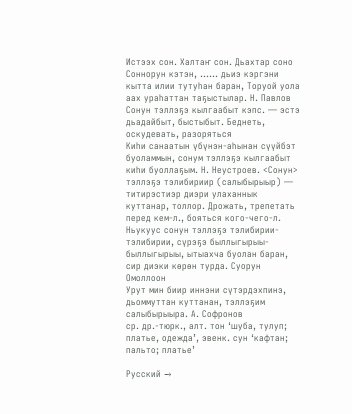Истээх сон. Халтаҥ сон. Дьахтар соно
Соннорун кэтэн, …… дьиэ кэргэни кытта илии тутуһан баран, Торуой уола аах ураһаттан таҕыстылар. Н. Павлов
Сонун тэллэҕэ кылгаабыт кэпс. — эстэ дьадайбыт, быстыбыт. Беднеть, оскудевать, разоряться
Киһи санаатын үбүнэн-аһынан сүүйбэт буоламмын, сонум тэллэҕэ кылгаабыт киһи буоллаҕым. Н. Неустроев. <Сонун> тэллэҕэ тэлибириир (салыбырыыр) — титирэстиэр диэри улаханнык куттанар, толлор. Дрожать, трепетать перед кем-л., бояться кого-чего-л.
Ньукуус сонун тэллэҕэ тэлибирии-тэлибирии, сүрэҕэ быллыгырыы-быллыгырыы, ытыахча буолан баран, сир диэки көрөн турда. Суорун Омоллоон
Урут мин биир иннэни сүтэрдэхпинэ, дьоммуттан куттанан, тэллэҕим салыбырыыра. А. Софронов
ср. др.-тюрк., алт. тон ‘шуба, тулуп; платье, одежда’, эвенк. сун ‘кафтан; пальто; платье’

Русский →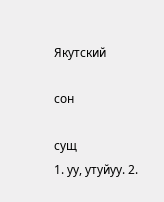Якутский

сон

сущ
1. уу, утуйуу. 2.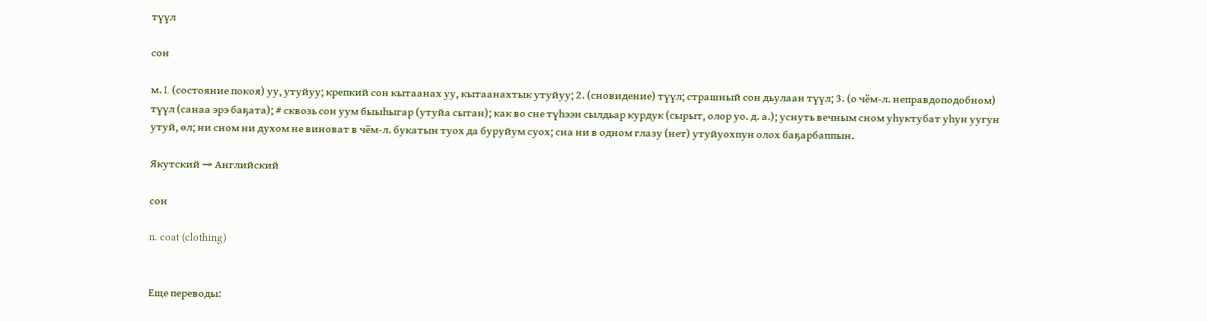түүл

сон

м. I. (состояние покоя) уу, утуйуу; крепкий сон кытаанах уу, кытаанахтык утуйуу; 2. (сновидение) түүл; страшный сон дьулаан түүл; 3. (о чём-л. неправдоподобном) түүл (санаа эрэ баҕата); # сквозь сон уум быыһыгар (утуйа сытан); как во сне түһээн сылдьар курдук (сырыт, олор уо. д. а.); уснуть вечным сном уһуктубат уһун уугун утуй, өл; ни сном ни духом не виноват в чём-л. букатын туох да буруйум суох; сна ни в одном глазу (нет) утуйуохпун олох баҕарбаппын.

Якутский → Английский

сон

n. coat (clothing)


Еще переводы: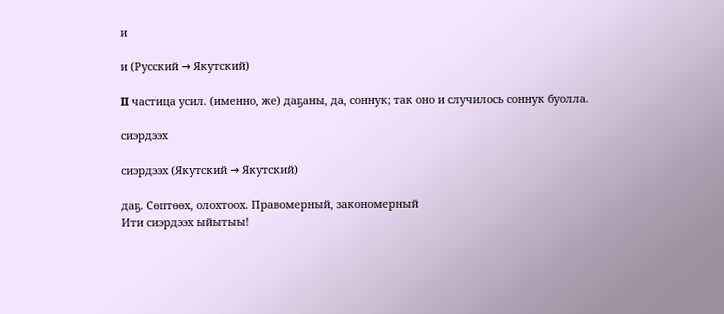и

и (Русский → Якутский)

II частица усил. (именно, же) даҕаны, да, соннук; так оно и случилось соннук буолла.

сиэрдээх

сиэрдээх (Якутский → Якутский)

даҕ. Сөптөөх, олохтоох. Правомерный, закономерный
Ити сиэрдээх ыйытыы!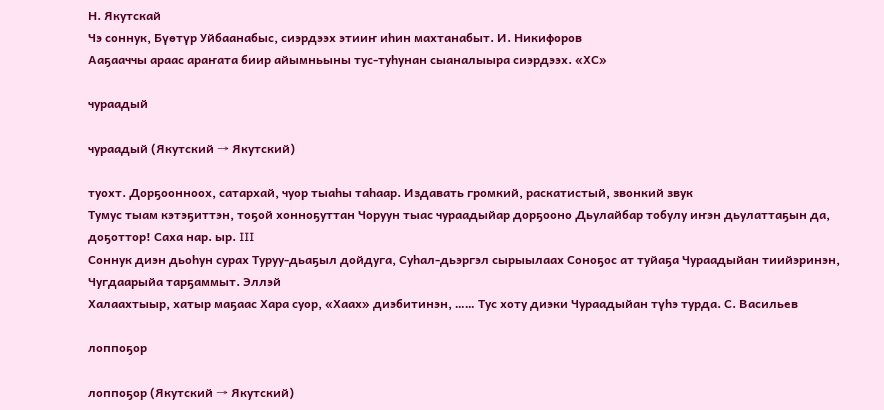Н. Якутскай
Чэ соннук, Бүөтүр Уйбаанабыс, сиэрдээх этииҥ иһин махтанабыт. И. Никифоров
Ааҕааччы араас араҥата биир айымньыны тус-туһунан сыаналыыра сиэрдээх. «ХС»

чураадый

чураадый (Якутский → Якутский)

туохт. Дорҕоонноох, сатархай, чуор тыаһы таһаар. Издавать громкий, раскатистый, звонкий звук
Тумус тыам кэтэҕиттэн, тоҕой хонноҕуттан Чоруун тыас чураадыйар дорҕооно Дьулайбар тобулу иҥэн дьулаттаҕын да, доҕоттор! Саха нар. ыр. III
Соннук диэн дьоһун сурах Туруу-дьаҕыл дойдуга, Суһал-дьэргэл сырыылаах Соноҕос ат туйаҕа Чураадыйан тиийэринэн, Чугдаарыйа тарҕаммыт. Эллэй
Халаахтыыр, хатыр маҕаас Хара суор, «Хаах» диэбитинэн, …… Тус хоту диэки Чураадыйан түһэ турда. С. Васильев

лоппоҕор

лоппоҕор (Якутский → Якутский)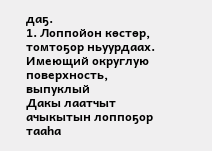даҕ.
1. Лоппойон көстөр, томтоҕор ньуурдаах. Имеющий округлую поверхность, выпуклый
Дакы лаатчыт ачыкытын лоппоҕор тааһа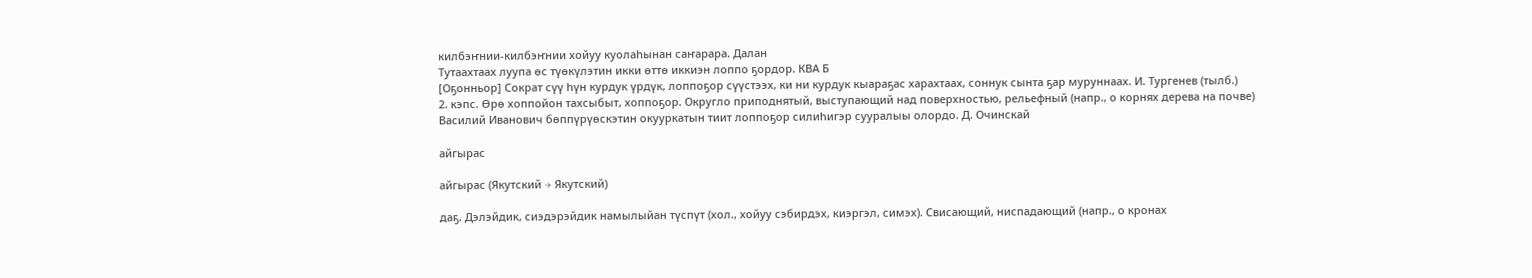килбэҥнии-килбэҥнии хойуу куолаһынан саҥарара. Далан
Тутаахтаах луупа өс түөкүлэтин икки өттө иккиэн лоппо ҕордор. КВА Б
[Оҕонньор] Сократ сүү һүн курдук үрдүк, лоппоҕор сүүстээх, ки ни курдук кыараҕас харахтаах, соннук сынта ҕар муруннаах. И. Тургенев (тылб.)
2. кэпс. Өрө хоппойон тахсыбыт, хоппоҕор. Округло приподнятый, выступающий над поверхностью, рельефный (напр., о корнях дерева на почве)
Василий Иванович бөппүрүөскэтин окууркатын тиит лоппоҕор силиһигэр сууралыы олордо. Д. Очинскай

айгырас

айгырас (Якутский → Якутский)

даҕ. Дэлэйдик, сиэдэрэйдик намылыйан түспүт (хол., хойуу сэбирдэх, киэргэл, симэх). Свисающий, ниспадающий (напр., о кронах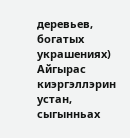деревьев, богатых украшениях)
Айгырас киэргэллэрин устан, сыгынньах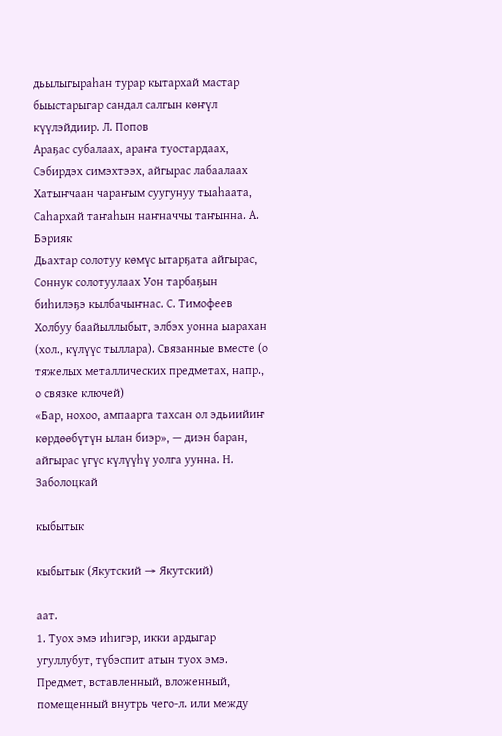дьылыгыраһан турар кытархай мастар быыстарыгар сандал салгын көҥүл күүлэйдиир. Л. Попов
Араҕас субалаах, араҥа туостардаах, Сэбирдэх симэхтээх, айгырас лабаалаах Хатыҥчаан чараҥым суугунуу тыаһаата, Саһархай таҥаһын наҥначчы таҥынна. А. Бэрияк
Дьахтар солотуу көмүс ытарҕата айгырас, Соннук солотуулаах Уон тарбаҕын биһилэҕэ кылбачыҥнас. С. Тимофеев
Холбуу баайыллыбыт, элбэх уонна ыарахан (хол., күлүүс тыллара). Связанные вместе (о тяжелых металлических предметах, напр., о связке ключей)
«Бар, нохоо, ампаарга тахсан ол эдьиийиҥ көрдөөбүтүн ылан биэр», — диэн баран, айгырас үгүс күлүүһү уолга уунна. Н. Заболоцкай

кыбытык

кыбытык (Якутский → Якутский)

аат.
1. Туох эмэ иһигэр, икки ардыгар угуллубут, түбэспит атын туох эмэ. Предмет, вставленный, вложенный, помещенный внутрь чего-л. или между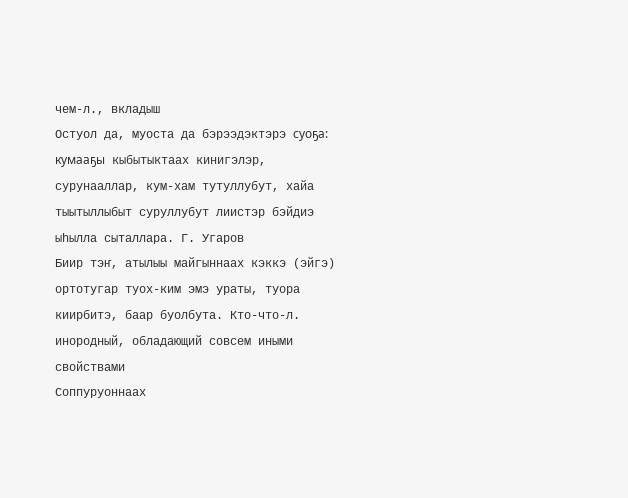чем-л., вкладыш
Остуол да, муоста да бэрээдэктэрэ суоҕа: кумааҕы кыбытыктаах кинигэлэр, сурунааллар, кум-хам тутуллубут, хайа тыытыллыбыт суруллубут лиистэр бэйдиэ ыһылла сыталлара. Г. Угаров
Биир тэҥ, атылыы майгыннаах кэккэ (эйгэ) ортотугар туох-ким эмэ ураты, туора киирбитэ, баар буолбута. Кто-что-л. инородный, обладающий совсем иными свойствами
Соппуруоннаах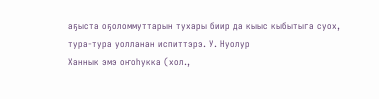аҕыста оҕоломмуттарын тухары биир да кыыс кыбытыга суох, тура-тура уолланан испиттэрэ. У. Нуолур
Ханнык эмэ оҥоһукка (хол.,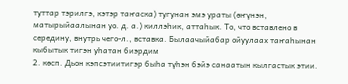туттар тэрилгэ, кэтэр таҥаска) тугунан эмэ ураты (өҥүнэн, матырыйаалынан уо. д. а.) киллэһик, аттаһык. То, что вставлено в середину, внутрь чего-л., вставка. Былаачыйабар ойуулаах таҥаһынан кыбытык тигэн уһатан биэрдим
2. көсп. Дьон кэпсэтиитигэр быһа түһэн бэйэ санаатын кылгастык этии.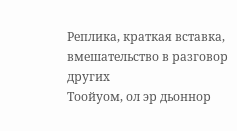Реплика, краткая вставка, вмешательство в разговор других
Тоойуом, ол эр дьоннор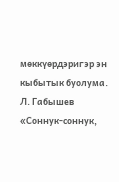мөккүөрдэригэр эн кыбытык буолума. Л. Габышев
«Соннук-соннук,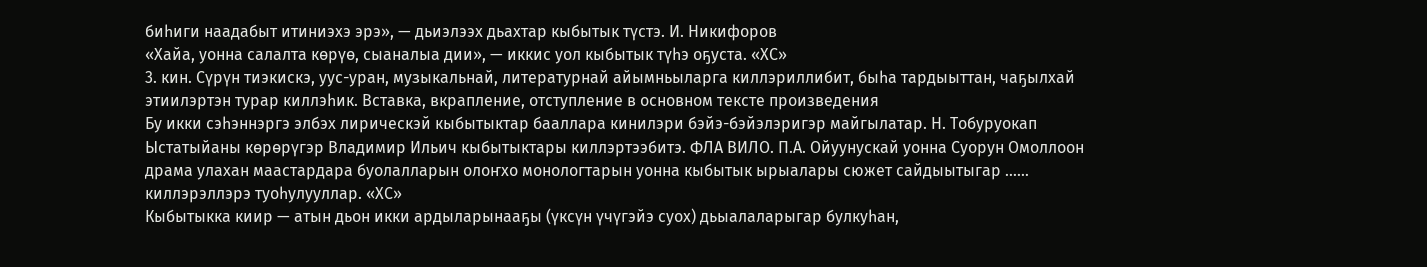биһиги наадабыт итиниэхэ эрэ», — дьиэлээх дьахтар кыбытык түстэ. И. Никифоров
«Хайа, уонна салалта көрүө, сыаналыа дии», — иккис уол кыбытык түһэ оҕуста. «ХС»
3. кин. Сүрүн тиэкискэ, уус-уран, музыкальнай, литературнай айымньыларга киллэриллибит, быһа тардыыттан, чаҕылхай этиилэртэн турар киллэһик. Вставка, вкрапление, отступление в основном тексте произведения
Бу икки сэһэннэргэ элбэх лирическэй кыбытыктар бааллара кинилэри бэйэ-бэйэлэригэр майгылатар. Н. Тобуруокап
Ыстатыйаны көрөрүгэр Владимир Ильич кыбытыктары киллэртээбитэ. ФЛА ВИЛО. П.А. Ойуунускай уонна Суорун Омоллоон драма улахан маастардара буолалларын олоҥхо монологтарын уонна кыбытык ырыалары сюжет сайдыытыгар …… киллэрэллэрэ туоһулууллар. «ХС»
Кыбытыкка киир — атын дьон икки ардыларынааҕы (үксүн үчүгэйэ суох) дьыалаларыгар булкуһан,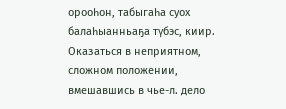орооһон, табыгаһа суох балаһыанньаҕа түбэс, киир. Оказаться в неприятном, сложном положении, вмешавшись в чье-л. дело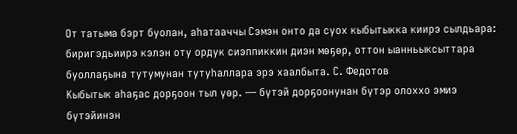От татыма бэрт буолан, аһатааччы Сэмэн онто да суох кыбытыкка киирэ сылдьара: биригэдьиирэ кэлэн оту ордук сиэппиккин диэн мөҕөр, оттон ыанньыксыттара буоллаҕына тутумунан тутуһаллара эрэ хаалбыта. С. Федотов
Кыбытык аһаҕас дорҕоон тыл үөр. — бүтэй дорҕоонунан бүтэр олоххо эмиэ бүтэйинэн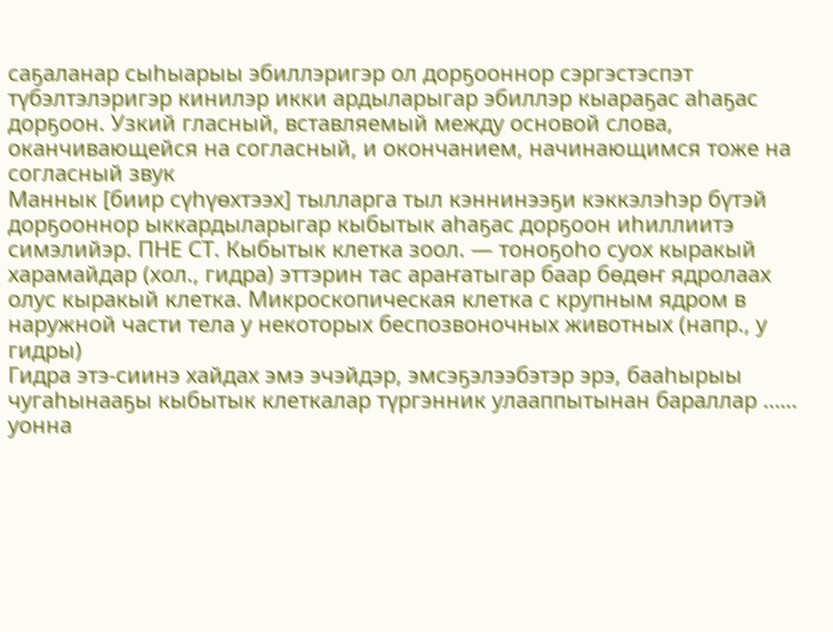саҕаланар сыһыарыы эбиллэригэр ол дорҕооннор сэргэстэспэт түбэлтэлэригэр кинилэр икки ардыларыгар эбиллэр кыараҕас аһаҕас дорҕоон. Узкий гласный, вставляемый между основой слова, оканчивающейся на согласный, и окончанием, начинающимся тоже на согласный звук
Маннык [биир сүһүөхтээх] тылларга тыл кэннинээҕи кэккэлэһэр бүтэй дорҕооннор ыккардыларыгар кыбытык аһаҕас дорҕоон иһиллиитэ симэлийэр. ПНЕ СТ. Кыбытык клетка зоол. — тоноҕоһо суох кыракый харамайдар (хол., гидра) эттэрин тас араҥатыгар баар бөдөҥ ядролаах олус кыракый клетка. Микроскопическая клетка с крупным ядром в наружной части тела у некоторых беспозвоночных животных (напр., у гидры)
Гидра этэ-сиинэ хайдах эмэ эчэйдэр, эмсэҕэлээбэтэр эрэ, бааһырыы чугаһынааҕы кыбытык клеткалар түргэнник улааппытынан бараллар …… уонна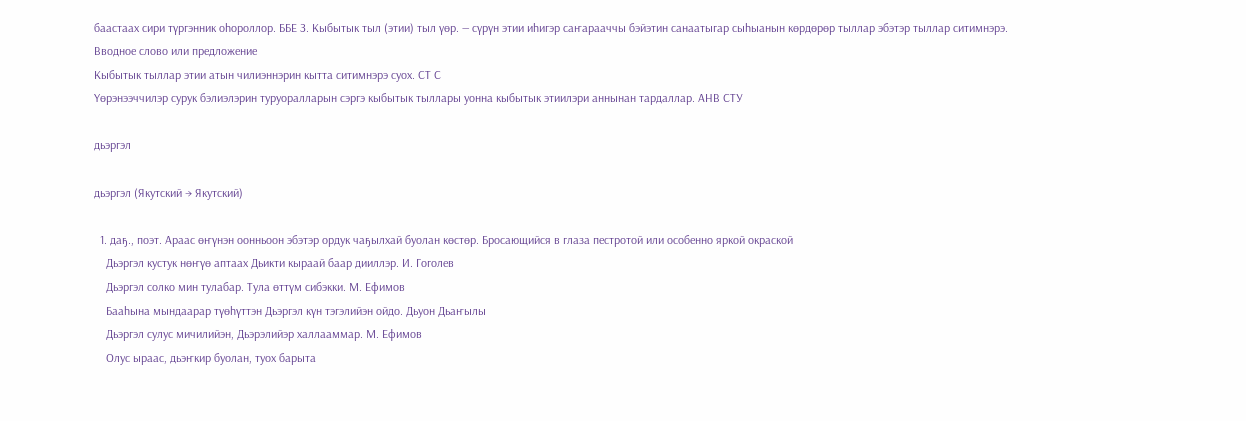баастаах сири түргэнник оһороллор. ББЕ З. Кыбытык тыл (этии) тыл үөр. — сүрүн этии иһигэр саҥарааччы бэйэтин санаатыгар сыһыанын көрдөрөр тыллар эбэтэр тыллар ситимнэрэ. Вводное слово или предложение
Кыбытык тыллар этии атын чилиэннэрин кытта ситимнэрэ суох. СТ С
Үөрэнээччилэр сурук бэлиэлэрин туруоралларын сэргэ кыбытык тыллары уонна кыбытык этиилэри аннынан тардаллар. АНВ СТУ

дьэргэл

дьэргэл (Якутский → Якутский)

  1. даҕ., поэт. Араас өҥүнэн оонньоон эбэтэр ордук чаҕылхай буолан көстөр. Бросающийся в глаза пестротой или особенно яркой окраской
    Дьэргэл кустук нөҥүө аптаах Дьикти кыраай баар дииллэр. И. Гоголев
    Дьэргэл солко мин тулабар. Тула өттүм сибэкки. М. Ефимов
    Бааһына мындаарар түөһүттэн Дьэргэл күн тэгэлийэн ойдо. Дьуон Дьаҥылы
    Дьэргэл сулус мичилийэн, Дьэрэлийэр халлааммар. М. Ефимов
    Олус ыраас, дьэҥкир буолан, туох барыта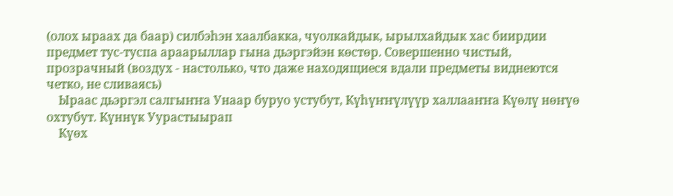(олох ыраах да баар) силбэһэн хаалбакка, чуолкайдык, ырылхайдык хас биирдии предмет тус-туспа араарыллар гына дьэргэйэн көстөр. Совершенно чистый, прозрачный (воздух - настолько, что даже находящиеся вдали предметы виднеются четко, не сливаясь)
    Ыраас дьэргэл салгыҥҥа Унаар буруо устубут, Күһүҥҥүлүүр халлааҥҥа Күөлү нөҥүө охтубут. Күннүк Уурастыырап
    Күөх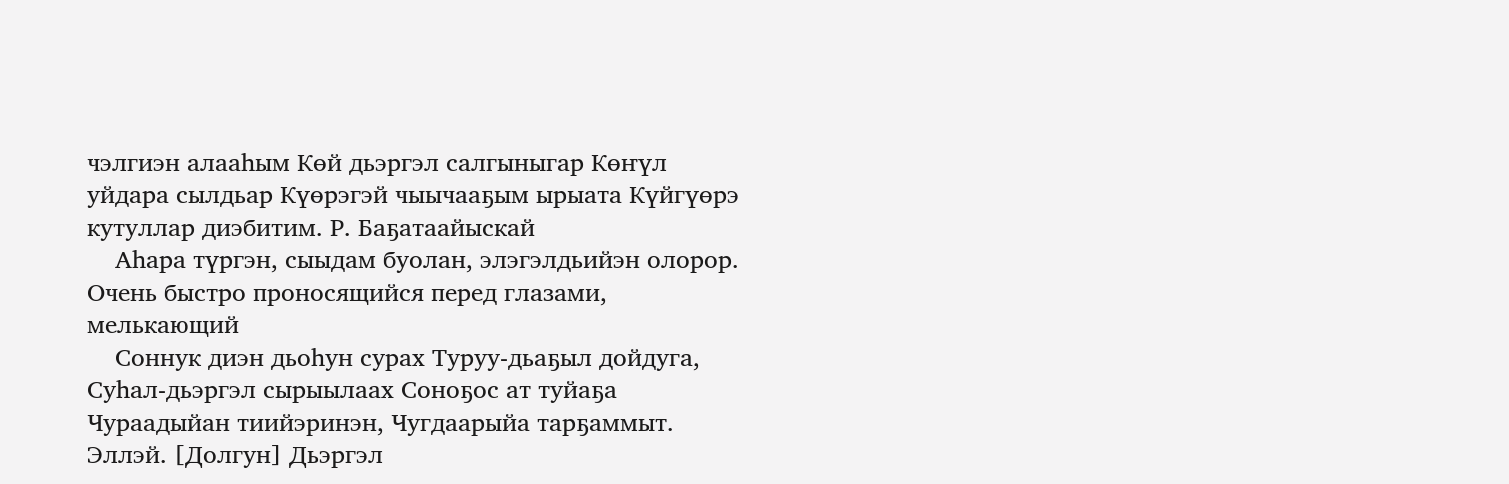чэлгиэн алааһым Көй дьэргэл салгыныгар Көҥүл уйдара сылдьар Күөрэгэй чыычааҕым ырыата Күйгүөрэ кутуллар диэбитим. Р. Баҕатаайыскай
    Аһара түргэн, сыыдам буолан, элэгэлдьийэн олорор. Очень быстро проносящийся перед глазами, мелькающий
    Соннук диэн дьоһун сурах Туруу-дьаҕыл дойдуга, Суһал-дьэргэл сырыылаах Соноҕос ат туйаҕа Чураадыйан тиийэринэн, Чугдаарыйа тарҕаммыт. Эллэй. [Долгун] Дьэргэл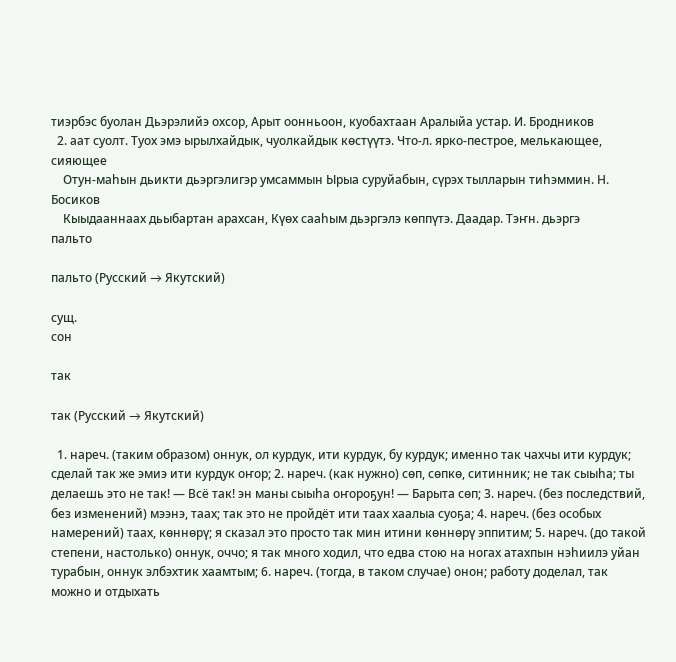тиэрбэс буолан Дьэрэлийэ охсор, Арыт оонньоон, куобахтаан Аралыйа устар. И. Бродников
  2. аат суолт. Туох эмэ ырылхайдык, чуолкайдык көстүүтэ. Что-л. ярко-пестрое, мелькающее, сияющее
    Отун-маһын дьикти дьэргэлигэр умсаммын Ырыа суруйабын, сүрэх тылларын тиһэммин. Н. Босиков
    Кыыдааннаах дьыбартан арахсан, Күөх сааһым дьэргэлэ көппүтэ. Даадар. Тэҥн. дьэргэ
пальто

пальто (Русский → Якутский)

сущ.
сон

так

так (Русский → Якутский)

  1. нареч. (таким образом) оннук, ол курдук, ити курдук, бу курдук; именно так чахчы ити курдук; сделай так же эмиэ ити курдук оҥор; 2. нареч. (как нужно) сөп, сөпкө, ситинник; не так сыыһа; ты делаешь это не так! — Всё так! эн маны сыыһа оҥороҕун! — Барыта сөп; 3. нареч. (без последствий, без изменений) мээнэ, таах; так это не пройдёт ити таах хаалыа суоҕа; 4. нареч. (без особых намерений) таах, көннөрү; я сказал это просто так мин итини көннөрү эппитим; 5. нареч. (до такой степени, настолько) оннук, оччо; я так много ходил, что едва стою на ногах атахпын нэһиилэ уйан турабын, оннук элбэхтик хаамтым; 6. нареч. (тогда, в таком случае) онон; работу доделал, так можно и отдыхать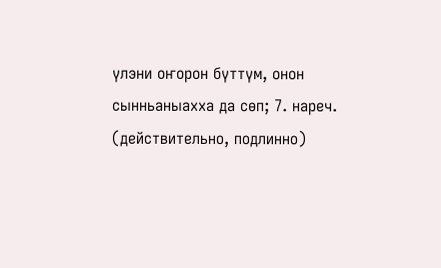үлэни оҥорон бүттүм, онон сынньаныахха да сөп; 7. нареч. (действительно, подлинно)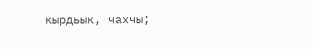кырдьык, чахчы;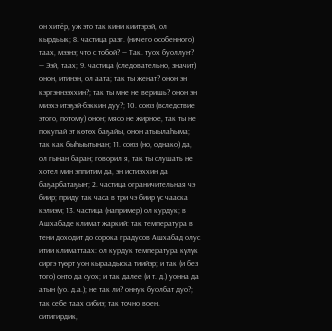он хитёр, уж это так кини киитэрэй, ол кырдьык; 8. частица разг. (ничего особенного) таах, мээнэ; что с тобой? — Так. туох буоллуҥ? — Ээй, таах; 9. частица (следовательно, значит) онон, итинэн, ол аата; так ты женат? онон эн кэргэннээххин?; так ты мне не веришь? онон эн миэхэ итэҕэй-бэккин дуу?; 10. союз (вследствие этого, потому) онон; мясо не жирное, так ты не покупай эт көтөх баҕайы, онон атыылаһыма; так как быһыытынан; 11. союз (но, однако) да, ол гынан баран; говорил я, так ты слушать не хотел мин эппитим да, эн истиэххин да баҕарбатаҕыҥ; 2. частица ограничительная чэ биир; приду так часа в три чэ биир үс чааска кэлиэм; 13. частица (например) ол курдук; в Ашхабаде климат жаркий: так температура в тени доходит до сорока градусов Ашхабад олус итии климаттаах: ол курдук температура күлүк сиргэ түөрт уон кыраадыска тиийэр; и так (и без того) онто да суох; и так далее (и т. д.) уонна да атын (уо. д.а.); не так ли? оннук буолбат дуо?; так себе таах сибиэ; так точно воен. ситигирдик,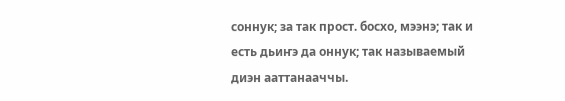соннук; за так прост. босхо, мээнэ; так и есть дьиҥэ да оннук; так называемый диэн ааттанааччы.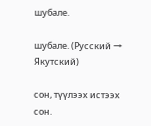шубале.

шубале. (Русский → Якутский)

сон, түүлээх истээх сон.